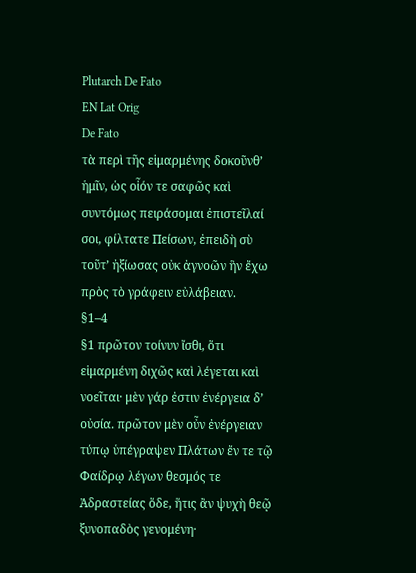Plutarch De Fato
EN Lat Orig
De Fato
τὰ περὶ τῆς εἱμαρμένης δοκοῦνθʼ ἡμῖν, ὡς οἷόν τε σαφῶς καὶ συντόμως πειράσομαι ἐπιστεῖλαί σοι, φίλτατε Πείσων, ἐπειδὴ σὺ τοῦτʼ ἠξίωσας οὐκ ἀγνοῶν ἣν ἔχω πρὸς τὸ γράφειν εὐλάβειαν.
§1–4
§1 πρῶτον τοίνυν ἴσθι, ὅτι εἱμαρμένη διχῶς καὶ λέγεται καὶ νοεῖται· μὲν γάρ ἐστιν ἐνέργεια δʼ οὐσία. πρῶτον μὲν οὖν ἐνέργειαν τύπῳ ὑπέγραψεν Πλάτων ἔν τε τῷ Φαίδρῳ λέγων θεσμός τε Ἀδραστείας ὅδε, ἥτις ἂν ψυχὴ θεῷ ξυνοπαδὸς γενομένη·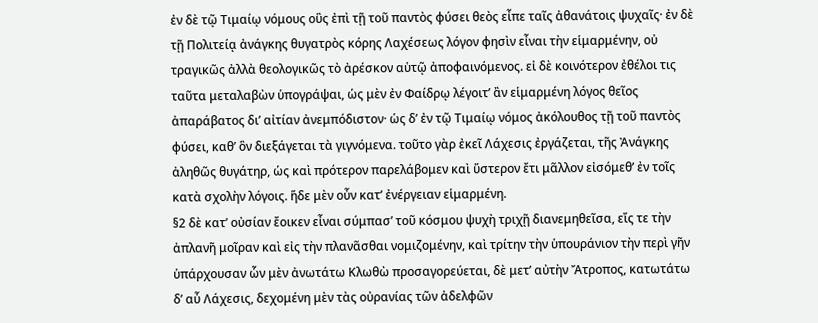ἐν δὲ τῷ Τιμαίῳ νόμους οὓς ἐπὶ τῇ τοῦ παντὸς φύσει θεὸς εἶπε ταῖς ἀθανάτοις ψυχαῖς· ἐν δὲ τῇ Πολιτείᾳ ἀνάγκης θυγατρὸς κόρης Λαχέσεως λόγον φησὶν εἶναι τὴν εἱμαρμένην, οὐ τραγικῶς ἀλλὰ θεολογικῶς τὸ ἀρέσκον αὑτῷ ἀποφαινόμενος. εἰ δὲ κοινότερον ἐθέλοι τις ταῦτα μεταλαβὼν ὑπογράψαι, ὡς μὲν ἐν Φαίδρῳ λέγοιτʼ ἂν εἱμαρμένη λόγος θεῖος ἀπαράβατος διʼ αἰτίαν ἀνεμπόδιστον· ὡς δʼ ἐν τῷ Τιμαίῳ νόμος ἀκόλουθος τῇ τοῦ παντὸς φύσει, καθʼ ὃν διεξάγεται τὰ γιγνόμενα. τοῦτο γὰρ ἐκεῖ Λάχεσις ἐργάζεται, τῆς Ἀνάγκης ἀληθῶς θυγάτηρ, ὡς καὶ πρότερον παρελάβομεν καὶ ὕστερον ἔτι μᾶλλον εἰσόμεθʼ ἐν τοῖς κατὰ σχολὴν λόγοις. ἥδε μὲν οὖν κατʼ ἐνέργειαν εἱμαρμένη.
§2 δὲ κατʼ οὐσίαν ἔοικεν εἶναι σύμπασʼ τοῦ κόσμου ψυχὴ τριχῇ διανεμηθεῖσα, εἴς τε τὴν ἀπλανῆ μοῖραν καὶ εἰς τὴν πλανᾶσθαι νομιζομένην, καὶ τρίτην τὴν ὑπουράνιον τὴν περὶ γῆν ὑπάρχουσαν ὧν μὲν ἀνωτάτω Κλωθὼ προσαγορεύεται, δὲ μετʼ αὐτὴν Ἄτροπος, κατωτάτω δʼ αὖ Λάχεσις, δεχομένη μὲν τὰς οὐρανίας τῶν ἀδελφῶν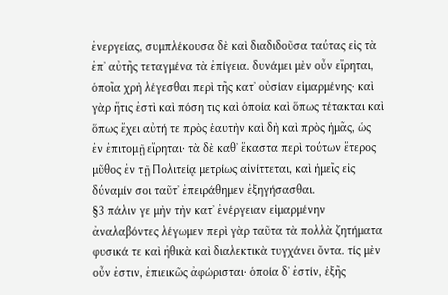ἐνεργείας, συμπλέκουσα δὲ καὶ διαδιδοῦσα ταύτας εἰς τὰ ἐπʼ αὐτῆς τεταγμένα τὰ ἐπίγεια. δυνάμει μὲν οὖν εἴρηται, ὁποῖα χρὴ λέγεσθαι περὶ τῆς κατʼ οὐσίαν εἱμαρμένης· καὶ γὰρ ἥτις ἐστὶ καὶ πόση τις καὶ ὁποία καὶ ὅπως τέτακται καὶ ὅπως ἔχει αὐτή τε πρὸς ἑαυτὴν καὶ δὴ καὶ πρὸς ἡμᾶς, ὡς ἐν ἐπιτομῇ εἴρηται· τὰ δὲ καθʼ ἕκαστα περὶ τούτων ἕτερος μῦθος ἐν τῇ Πολιτείᾳ μετρίως αἰνίττεται, καὶ ἡμεῖς εἰς δύναμίν σοι ταῦτʼ ἐπειράθημεν ἐξηγήσασθαι.
§3 πάλιν γε μὴν τὴν κατʼ ἐνέργειαν εἱμαρμένην ἀναλαβόντες λέγωμεν περὶ γὰρ ταῦτα τὰ πολλὰ ζητήματα φυσικά τε καὶ ἠθικὰ καὶ διαλεκτικὰ τυγχάνει ὄντα. τίς μὲν οὖν ἐστιν, ἐπιεικῶς ἀφώρισται· ὁποία δʼ ἐστίν, ἑξῆς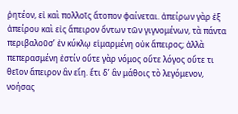ῥητέον, εἰ καὶ πολλοῖς ἄτοπον φαίνεται. ἀπείρων γὰρ ἐξ ἀπείρου καὶ εἰς ἄπειρον ὄντων τῶν γιγνομένων, τὰ πάντα περιβαλοῦσʼ ἐν κύκλῳ εἱμαρμένη οὐκ ἄπειρος; ἀλλὰ πεπερασμένη ἐστίν οὔτε γὰρ νόμος οὔτε λόγος οὔτε τι θεῖον ἄπειρον ἂν εἴη. ἔτι δʼ ἂν μάθοις τὸ λεγόμενον, νοήσας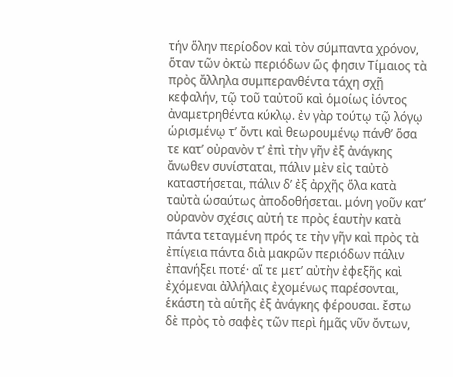τήν ὅλην περίοδον καὶ τὸν σύμπαντα χρόνον, ὅταν τῶν ὀκτὼ περιόδων ὥς φησιν Τίμαιος τὰ πρὸς ἄλληλα συμπερανθέντα τάχη σχῇ κεφαλήν, τῷ τοῦ ταὐτοῦ καὶ ὁμοίως ἰόντος ἀναμετρηθέντα κύκλῳ. ἐν γὰρ τούτῳ τῷ λόγῳ ὡρισμένῳ τʼ ὄντι καὶ θεωρουμένῳ πάνθʼ ὅσα τε κατʼ οὐρανὸν τʼ ἐπὶ τὴν γῆν ἐξ ἀνάγκης ἄνωθεν συνίσταται, πάλιν μὲν εἰς ταὐτὸ καταστήσεται, πάλιν δʼ ἐξ ἀρχῆς ὅλα κατὰ ταὐτὰ ὡσαύτως ἀποδοθήσεται. μόνη γοῦν κατʼ οὐρανὸν σχέσις αὐτή τε πρὸς ἑαυτὴν κατὰ πάντα τεταγμένη πρός τε τὴν γῆν καὶ πρὸς τὰ ἐπίγεια πάντα διὰ μακρῶν περιόδων πάλιν ἐπανήξει ποτέ· αἵ τε μετʼ αὐτὴν ἐφεξῆς καὶ ἐχόμεναι ἀλλήλαις ἐχομένως παρέσονται, ἑκάστη τὰ αὑτῆς ἐξ ἀνάγκης φέρουσαι. ἔστω δὲ πρὸς τὸ σαφὲς τῶν περὶ ἡμᾶς νῦν ὄντων,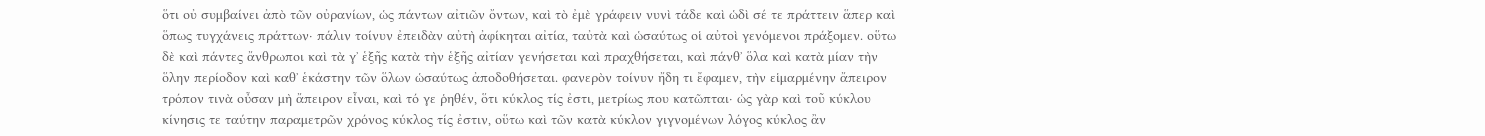ὅτι οὐ συμβαίνει ἀπὸ τῶν οὐρανίων, ὡς πάντων αἰτιῶν ὄντων, καὶ τὸ ἐμὲ γράφειν νυνὶ τάδε καὶ ὡδὶ σέ τε πράττειν ἅπερ καὶ ὅπως τυγχάνεις πράττων· πάλιν τοίνυν ἐπειδὰν αὐτὴ ἀφίκηται αἰτία, ταὐτὰ καὶ ὡσαύτως οἱ αὐτοὶ γενόμενοι πράξομεν. οὕτω δὲ καὶ πάντες ἄνθρωποι καὶ τὰ γʼ ἑξῆς κατὰ τὴν ἑξῆς αἰτίαν γενήσεται καὶ πραχθήσεται, καὶ πάνθʼ ὅλα καὶ κατὰ μίαν τὴν ὅλην περίοδον καὶ καθʼ ἑκάστην τῶν ὅλων ὡσαύτως ἀποδοθήσεται. φανερὸν τοίνυν ἤδη τι ἔφαμεν, τὴν εἱμαρμένην ἄπειρον τρόπον τινὰ οὖσαν μὴ ἄπειρον εἶναι, καὶ τό γε ῥηθέν, ὅτι κύκλος τίς ἐστι, μετρίως που κατῶπται· ὡς γὰρ καὶ τοῦ κύκλου κίνησις τε ταύτην παραμετρῶν χρόνος κύκλος τίς ἐστιν, οὕτω καὶ τῶν κατὰ κύκλον γιγνομένων λόγος κύκλος ἂν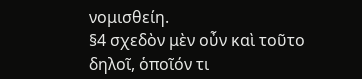νομισθείη.
§4 σχεδὸν μὲν οὖν καὶ τοῦτο δηλοῖ, ὁποῖόν τι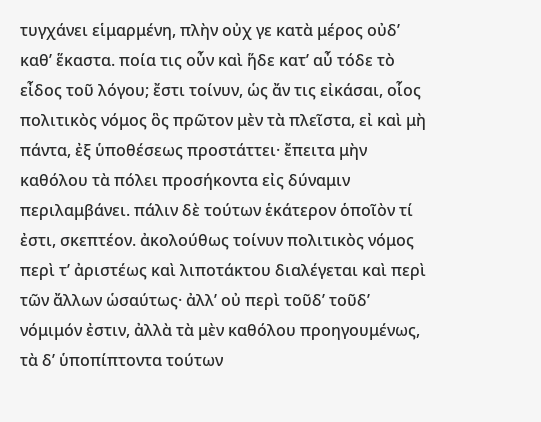τυγχάνει εἱμαρμένη, πλὴν οὐχ γε κατὰ μέρος οὐδʼ καθʼ ἕκαστα. ποία τις οὖν καὶ ἥδε κατʼ αὖ τόδε τὸ εἶδος τοῦ λόγου; ἔστι τοίνυν, ὡς ἄν τις εἰκάσαι, οἷος πολιτικὸς νόμος ὃς πρῶτον μὲν τὰ πλεῖστα, εἰ καὶ μὴ πάντα, ἐξ ὑποθέσεως προστάττει· ἔπειτα μὴν καθόλου τὰ πόλει προσήκοντα εἰς δύναμιν περιλαμβάνει. πάλιν δὲ τούτων ἑκάτερον ὁποῖὸν τί ἐστι, σκεπτέον. ἀκολούθως τοίνυν πολιτικὸς νόμος περὶ τʼ ἀριστέως καὶ λιποτάκτου διαλέγεται καὶ περὶ τῶν ἄλλων ὡσαύτως· ἀλλʼ οὐ περὶ τοῦδʼ τοῦδʼ νόμιμόν ἐστιν, ἀλλὰ τὰ μὲν καθόλου προηγουμένως, τὰ δʼ ὑποπίπτοντα τούτων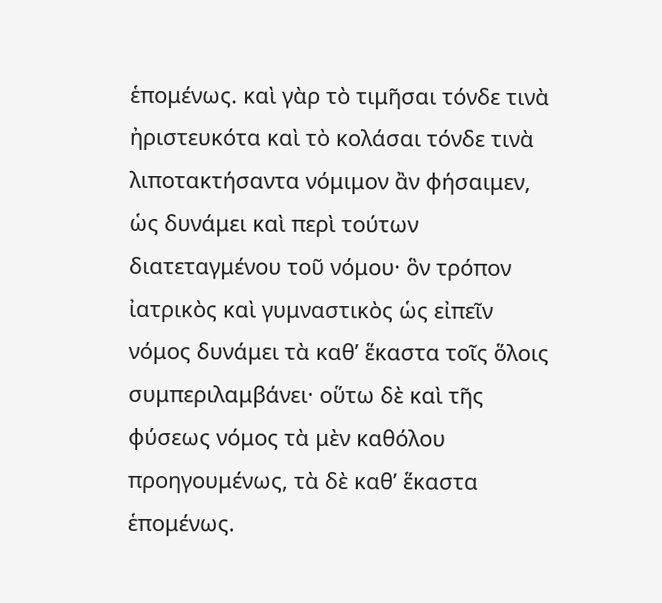ἑπομένως. καὶ γὰρ τὸ τιμῆσαι τόνδε τινὰ ἠριστευκότα καὶ τὸ κολάσαι τόνδε τινὰ λιποτακτήσαντα νόμιμον ἂν φήσαιμεν, ὡς δυνάμει καὶ περὶ τούτων διατεταγμένου τοῦ νόμου· ὃν τρόπον ἰατρικὸς καὶ γυμναστικὸς ὡς εἰπεῖν νόμος δυνάμει τὰ καθʼ ἕκαστα τοῖς ὅλοις συμπεριλαμβάνει· οὕτω δὲ καὶ τῆς φύσεως νόμος τὰ μὲν καθόλου προηγουμένως, τὰ δὲ καθʼ ἕκαστα ἑπομένως.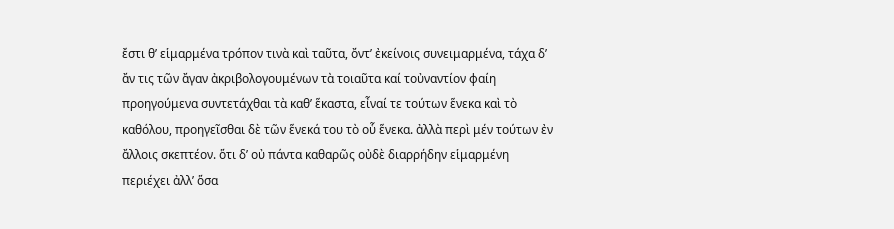ἔστι θʼ εἱμαρμένα τρόπον τινὰ καὶ ταῦτα, ὄντʼ ἐκείνοις συνειμαρμένα, τάχα δʼ ἄν τις τῶν ἄγαν ἀκριβολογουμένων τὰ τοιαῦτα καί τοὐναντίον φαίη προηγούμενα συντετάχθαι τὰ καθʼ ἕκαστα, εἶναί τε τούτων ἕνεκα καὶ τὸ καθόλου, προηγεῖσθαι δὲ τῶν ἕνεκά του τὸ οὗ ἕνεκα. ἀλλὰ περὶ μέν τούτων ἐν ἄλλοις σκεπτέον. ὅτι δʼ οὐ πάντα καθαρῶς οὐδὲ διαρρήδην εἱμαρμένη περιέχει ἀλλʼ ὅσα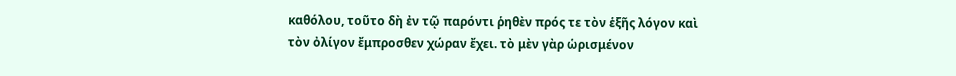καθόλου, τοῦτο δὴ ἐν τῷ παρόντι ῥηθὲν πρός τε τὸν ἑξῆς λόγον καὶ τὸν ὀλίγον ἔμπροσθεν χώραν ἔχει. τὸ μὲν γὰρ ὡρισμένον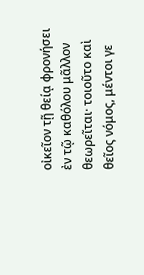οἰκεῖον τῇ θείᾳ φρονήσει ἐν τῷ καθόλου μᾶλλον θεωρεῖται· τοιοῦτο καὶ θεῖος νόμος, μέντοι γε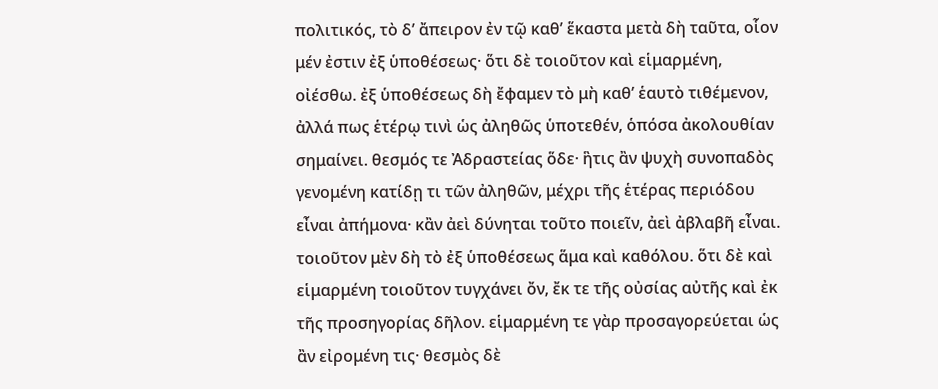πολιτικός, τὸ δʼ ἄπειρον ἐν τῷ καθʼ ἕκαστα μετὰ δὴ ταῦτα, οἷον μέν ἐστιν ἐξ ὑποθέσεως· ὅτι δὲ τοιοῦτον καὶ εἱμαρμένη, οἰέσθω. ἐξ ὑποθέσεως δὴ ἔφαμεν τὸ μὴ καθʼ ἑαυτὸ τιθέμενον, ἀλλά πως ἑτέρῳ τινὶ ὡς ἀληθῶς ὑποτεθέν, ὁπόσα ἀκολουθίαν σημαίνει. θεσμός τε Ἀδραστείας ὅδε· ἣτις ἂν ψυχὴ συνοπαδὸς γενομένη κατίδῃ τι τῶν ἀληθῶν, μέχρι τῆς ἑτέρας περιόδου εἶναι ἀπήμονα· κἂν ἀεὶ δύνηται τοῦτο ποιεῖν, ἀεὶ ἀβλαβῆ εἶναι. τοιοῦτον μὲν δὴ τὸ ἐξ ὑποθέσεως ἅμα καὶ καθόλου. ὅτι δὲ καὶ εἱμαρμένη τοιοῦτον τυγχάνει ὄν, ἔκ τε τῆς οὐσίας αὐτῆς καὶ ἐκ τῆς προσηγορίας δῆλον. εἱμαρμένη τε γὰρ προσαγορεύεται ὡς ἂν εἰρομένη τις· θεσμὸς δὲ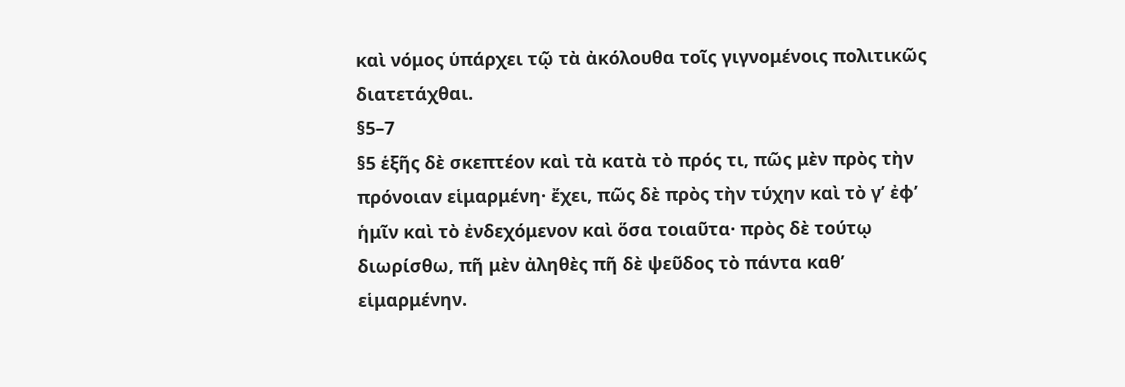καὶ νόμος ὑπάρχει τῷ τὰ ἀκόλουθα τοῖς γιγνομένοις πολιτικῶς διατετάχθαι.
§5–7
§5 ἑξῆς δὲ σκεπτέον καὶ τὰ κατὰ τὸ πρός τι, πῶς μὲν πρὸς τὴν πρόνοιαν εἱμαρμένη· ἔχει, πῶς δὲ πρὸς τὴν τύχην καὶ τὸ γʼ ἐφʼ ἡμῖν καὶ τὸ ἐνδεχόμενον καὶ ὅσα τοιαῦτα· πρὸς δὲ τούτῳ διωρίσθω, πῆ μὲν ἀληθὲς πῆ δὲ ψεῦδος τὸ πάντα καθʼ εἱμαρμένην.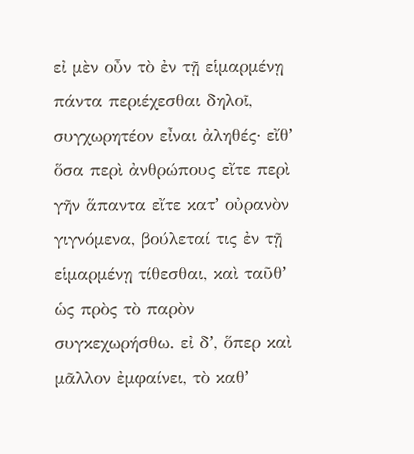εἰ μὲν οὖν τὸ ἐν τῇ εἱμαρμένῃ πάντα περιέχεσθαι δηλοῖ, συγχωρητέον εἶναι ἀληθές· εἴθʼ ὅσα περὶ ἀνθρώπους εἴτε περὶ γῆν ἅπαντα εἴτε κατʼ οὐρανὸν γιγνόμενα, βούλεταί τις ἐν τῇ εἱμαρμένῃ τίθεσθαι, καὶ ταῦθʼ ὡς πρὸς τὸ παρὸν συγκεχωρήσθω. εἰ δʼ, ὅπερ καὶ μᾶλλον ἐμφαίνει, τὸ καθʼ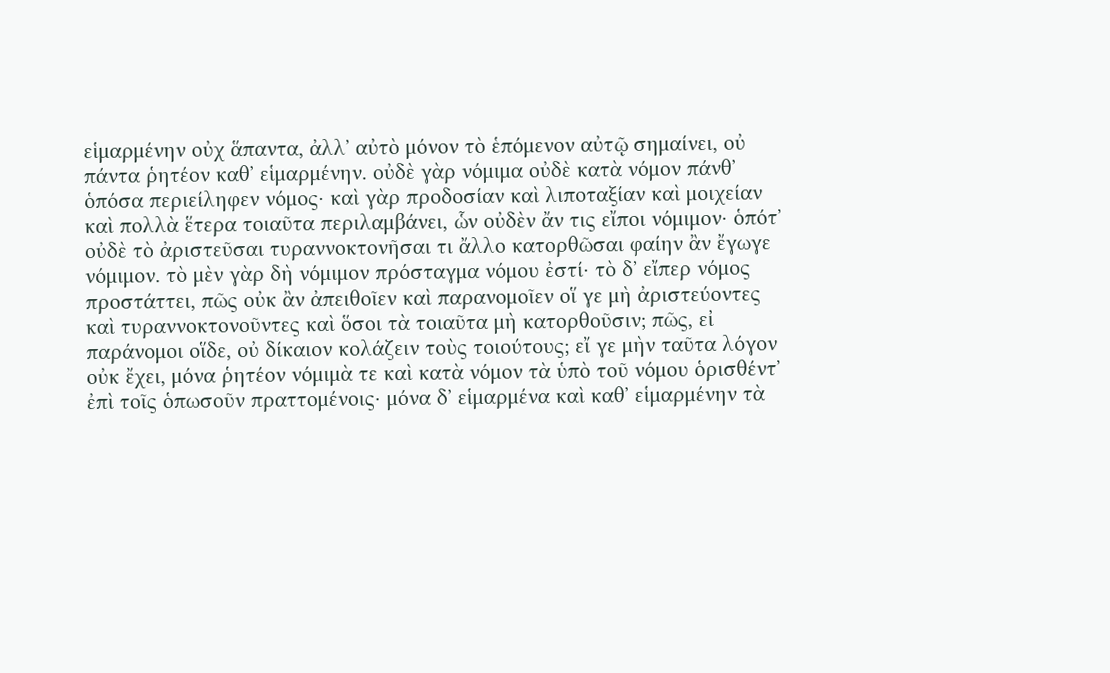εἱμαρμένην οὐχ ἅπαντα, ἀλλʼ αὐτὸ μόνον τὸ ἑπόμενον αὐτῷ σημαίνει, οὐ πάντα ῥητέον καθʼ εἱμαρμένην. οὐδὲ γὰρ νόμιμα οὐδὲ κατὰ νόμον πάνθʼ ὁπόσα περιείληφεν νόμος· καὶ γὰρ προδοσίαν καὶ λιποταξίαν καὶ μοιχείαν καὶ πολλὰ ἕτερα τοιαῦτα περιλαμβάνει, ὧν οὐδὲν ἄν τις εἴποι νόμιμον· ὁπότʼ οὐδὲ τὸ ἀριστεῦσαι τυραννοκτονῆσαι τι ἄλλο κατορθῶσαι φαίην ἂν ἔγωγε νόμιμον. τὸ μὲν γὰρ δὴ νόμιμον πρόσταγμα νόμου ἐστί· τὸ δʼ εἴπερ νόμος προστάττει, πῶς οὐκ ἂν ἀπειθοῖεν καὶ παρανομοῖεν οἵ γε μὴ ἀριστεύοντες καὶ τυραννοκτονοῦντες καὶ ὅσοι τὰ τοιαῦτα μὴ κατορθοῦσιν; πῶς, εἰ παράνομοι οἵδε, οὐ δίκαιον κολάζειν τοὺς τοιούτους; εἴ γε μὴν ταῦτα λόγον οὐκ ἔχει, μόνα ῥητέον νόμιμὰ τε καὶ κατὰ νόμον τὰ ὑπὸ τοῦ νόμου ὁρισθέντʼ ἐπὶ τοῖς ὁπωσοῦν πραττομένοις· μόνα δʼ εἱμαρμένα καὶ καθʼ εἱμαρμένην τὰ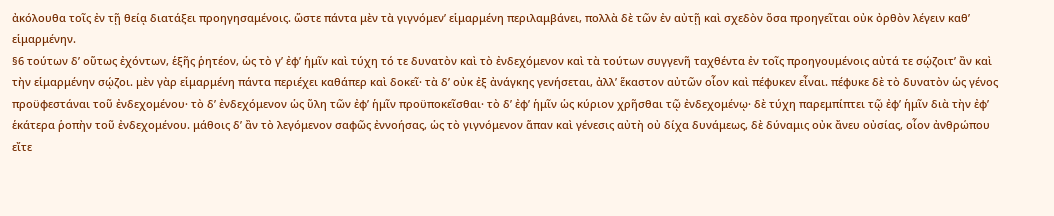ἀκόλουθα τοῖς ἐν τῇ θείᾳ διατάξει προηγησαμένοις. ὥστε πάντα μὲν τὰ γιγνόμενʼ εἱμαρμένη περιλαμβάνει, πολλὰ δὲ τῶν ἐν αὐτῇ καὶ σχεδὸν ὅσα προηγεῖται οὐκ ὀρθὸν λέγειν καθʼ εἱμαρμένην.
§6 τούτων δʼ οὕτως ἐχόντων, ἑξῆς ῥητέον, ὡς τὸ γʼ ἐφʼ ἡμῖν καὶ τύχη τό τε δυνατὸν καὶ τὸ ἐνδεχόμενον καὶ τὰ τούτων συγγενῆ ταχθέντα ἐν τοῖς προηγουμένοις αὐτά τε σῴζοιτʼ ἂν καὶ τὴν εἱμαρμένην σῴζοι. μὲν γὰρ εἱμαρμένη πάντα περιέχει καθάπερ καὶ δοκεῖ· τὰ δʼ οὐκ ἐξ ἀνάγκης γενήσεται, ἀλλʼ ἕκαστον αὐτῶν οἷον καὶ πέφυκεν εἶναι. πέφυκε δὲ τὸ δυνατὸν ὡς γένος προϋφεστάναι τοῦ ἐνδεχομένου· τὸ δʼ ἐνδεχόμενον ὡς ὕλη τῶν ἐφʼ ἡμῖν προϋποκεῖσθαι· τὸ δʼ ἐφʼ ἡμῖν ὡς κύριον χρῆσθαι τῷ ἐνδεχομένῳ· δὲ τύχη παρεμπίπτει τῷ ἐφʼ ἡμῖν διὰ τὴν ἐφʼ ἑκάτερα ῥοπὴν τοῦ ἐνδεχομένου. μάθοις δʼ ἂν τὸ λεγόμενον σαφῶς ἐννοήσας, ὡς τὸ γιγνόμενον ἅπαν καὶ γένεσις αὐτὴ οὐ δίχα δυνάμεως, δὲ δύναμις οὐκ ἄνευ οὐσίας, οἷον ἀνθρώπου εἴτε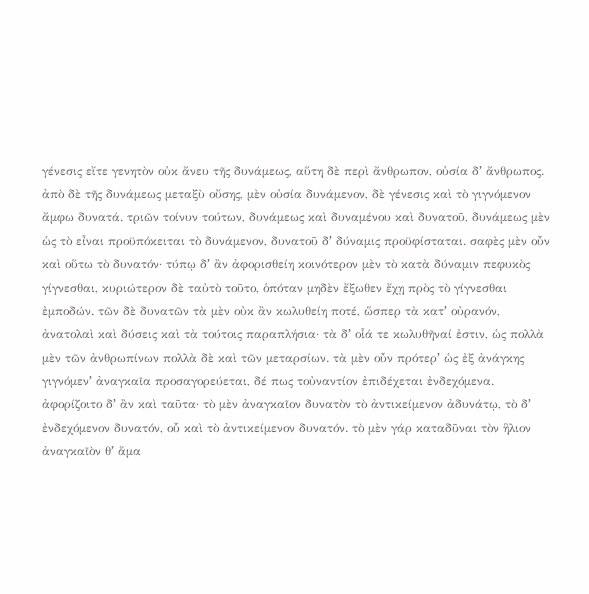γένεσις εἴτε γενητὸν οὐκ ἄνευ τῆς δυνάμεως, αὕτη δὲ περὶ ἄνθρωπον, οὐσία δʼ ἄνθρωπος. ἀπὸ δὲ τῆς δυνάμεως μεταξὺ οὔσης, μὲν οὐσία δυνάμενον, δὲ γένεσις καὶ τὸ γιγνόμενον ἄμφω δυνατά. τριῶν τοίνυν τούτων, δυνάμεως καὶ δυναμένου καὶ δυνατοῦ, δυνάμεως μὲν ὡς τὸ εἶναι προϋπόκειται τὸ δυνάμενον, δυνατοῦ δʼ δύναμις προϋφίσταται. σαφὲς μὲν οὖν καὶ οὕτω τὸ δυνατόν· τύπῳ δʼ ἂν ἀφορισθείη κοινότερον μὲν τὸ κατὰ δύναμιν πεφυκὸς γίγνεσθαι, κυριώτερον δὲ ταὐτὸ τοῦτο, ὁπόταν μηδὲν ἔξωθεν ἔχῃ πρὸς τὸ γίγνεσθαι ἐμποδών. τῶν δὲ δυνατῶν τὰ μὲν οὐκ ἂν κωλυθείη ποτέ, ὥσπερ τὰ κατʼ οὐρανόν, ἀνατολαὶ καὶ δύσεις καὶ τὰ τούτοις παραπλήσια· τὰ δʼ οἷά τε κωλυθῆναί ἐστιν, ὡς πολλὰ μὲν τῶν ἀνθρωπίνων πολλὰ δὲ καὶ τῶν μεταρσίων. τὰ μὲν οὖν πρότερʼ ὡς ἐξ ἀνάγκης γιγνόμενʼ ἀναγκαῖα προσαγορεύεται, δέ πως τοὐναντίον ἐπιδέχεται ἐνδεχόμενα. ἀφορίζοιτο δʼ ἂν καὶ ταῦτα· τὸ μὲν ἀναγκαῖον δυνατὸν τὸ ἀντικείμενον ἀδυνάτῳ, τὸ δʼ ἐνδεχόμενον δυνατόν, οὗ καὶ τὸ ἀντικείμενον δυνατόν. τὸ μὲν γάρ καταδῦναι τὸν ἣλιον ἀναγκαῖὸν θʼ ἅμα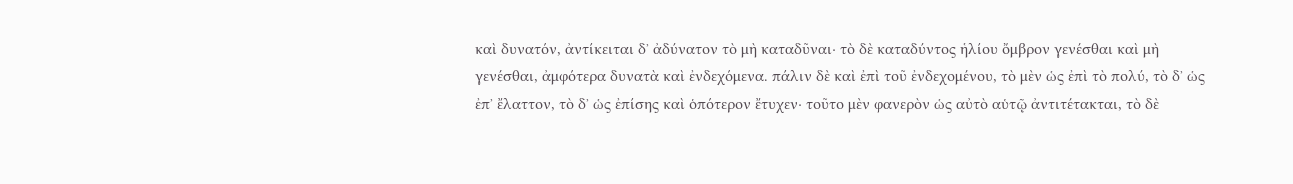καὶ δυνατόν, ἀντίκειται δʼ ἀδύνατον τὸ μὴ καταδῦναι· τὸ δὲ καταδύντος ἡλίου ὄμβρον γενέσθαι καὶ μὴ γενέσθαι, ἀμφότερα δυνατὰ καὶ ἐνδεχόμενα. πάλιν δὲ καὶ ἐπὶ τοῦ ἐνδεχομένου, τὸ μὲν ὡς ἐπὶ τὸ πολύ, τὸ δʼ ὡς ἐπʼ ἔλαττον, τὸ δʼ ὡς ἐπίσης καὶ ὁπότερον ἔτυχεν· τοῦτο μὲν φανερὸν ὡς αὐτὸ αὑτῷ ἀντιτέτακται, τὸ δὲ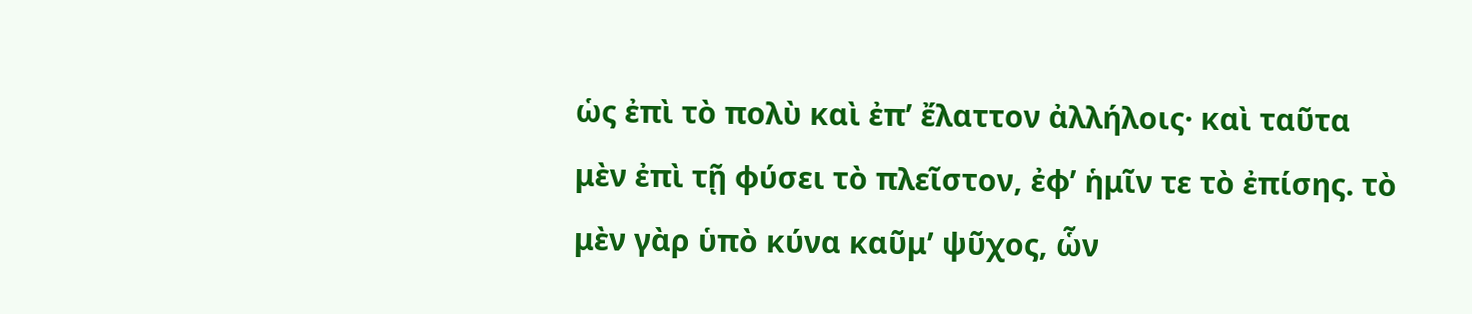ὡς ἐπὶ τὸ πολὺ καὶ ἐπʼ ἔλαττον ἀλλήλοις· καὶ ταῦτα μὲν ἐπὶ τῇ φύσει τὸ πλεῖστον, ἐφʼ ἡμῖν τε τὸ ἐπίσης. τὸ μὲν γὰρ ὑπὸ κύνα καῦμʼ ψῦχος, ὧν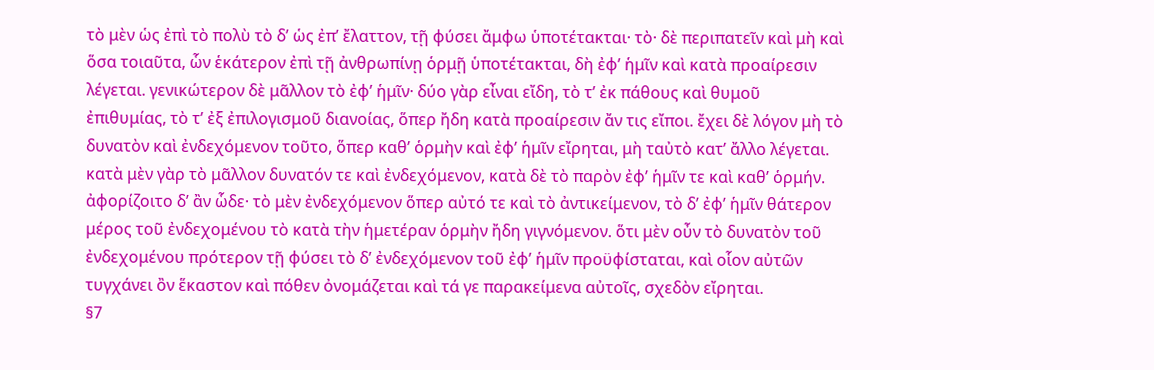τὸ μὲν ὡς ἐπὶ τὸ πολὺ τὸ δʼ ὡς ἐπʼ ἔλαττον, τῇ φύσει ἄμφω ὑποτέτακται· τὸ· δὲ περιπατεῖν καὶ μὴ καὶ ὅσα τοιαῦτα, ὧν ἑκάτερον ἐπὶ τῇ ἀνθρωπίνῃ ὁρμῇ ὑποτέτακται, δὴ ἐφʼ ἡμῖν καὶ κατὰ προαίρεσιν λέγεται. γενικώτερον δὲ μᾶλλον τὸ ἐφʼ ἡμῖν· δύο γὰρ εἶναι εἴδη, τὸ τʼ ἐκ πάθους καὶ θυμοῦ ἐπιθυμίας, τὸ τʼ ἐξ ἐπιλογισμοῦ διανοίας, ὅπερ ἤδη κατὰ προαίρεσιν ἄν τις εἴποι. ἔχει δὲ λόγον μὴ τὸ δυνατὸν καὶ ἐνδεχόμενον τοῦτο, ὅπερ καθʼ ὁρμὴν καὶ ἐφʼ ἡμῖν εἴρηται, μὴ ταὐτὸ κατʼ ἄλλο λέγεται. κατὰ μὲν γὰρ τὸ μᾶλλον δυνατόν τε καὶ ἐνδεχόμενον, κατὰ δὲ τὸ παρὸν ἐφʼ ἡμῖν τε καὶ καθʼ ὁρμήν. ἀφορίζοιτο δʼ ἂν ὧδε· τὸ μὲν ἐνδεχόμενον ὅπερ αὐτό τε καὶ τὸ ἀντικείμενον, τὸ δʼ ἐφʼ ἡμῖν θάτερον μέρος τοῦ ἐνδεχομένου τὸ κατὰ τὴν ἡμετέραν ὁρμὴν ἤδη γιγνόμενον. ὅτι μὲν οὖν τὸ δυνατὸν τοῦ ἐνδεχομένου πρότερον τῇ φύσει τὸ δʼ ἐνδεχόμενον τοῦ ἐφʼ ἡμῖν προϋφίσταται, καὶ οἷον αὐτῶν τυγχάνει ὂν ἕκαστον καὶ πόθεν ὀνομάζεται καὶ τά γε παρακείμενα αὐτοῖς, σχεδὸν εἴρηται.
§7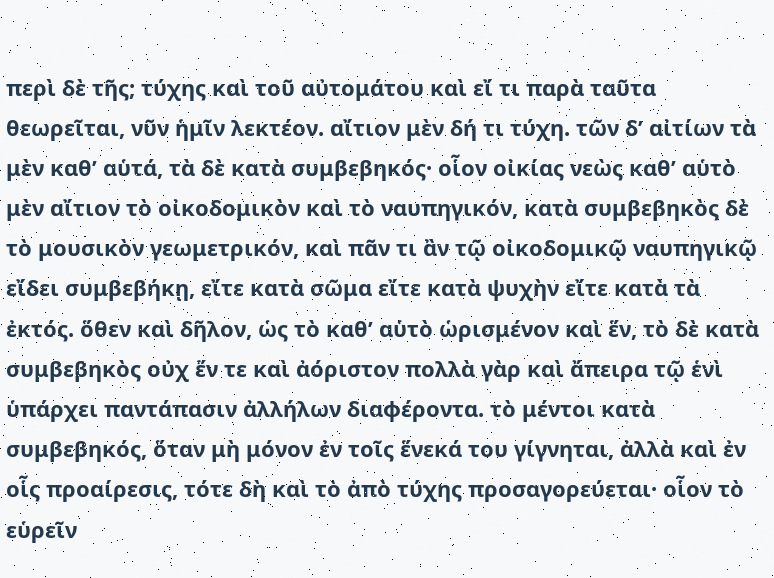περὶ δὲ τῆς; τύχης καὶ τοῦ αὐτομάτου καὶ εἴ τι παρὰ ταῦτα θεωρεῖται, νῦν ἡμῖν λεκτέον. αἴτιον μὲν δή τι τύχη. τῶν δʼ αἰτίων τὰ μὲν καθʼ αὑτά, τὰ δὲ κατὰ συμβεβηκός· οἷον οἰκίας νεὼς καθʼ αὑτὸ μὲν αἴτιον τὸ οἰκοδομικὸν καὶ τὸ ναυπηγικόν, κατὰ συμβεβηκὸς δὲ τὸ μουσικὸν γεωμετρικόν, καὶ πᾶν τι ἂν τῷ οἰκοδομικῷ ναυπηγικῷ εἴδει συμβεβήκῃ, εἴτε κατὰ σῶμα εἴτε κατὰ ψυχὴν εἴτε κατὰ τὰ ἐκτός. ὅθεν καὶ δῆλον, ὡς τὸ καθʼ αὑτὸ ὡρισμένον καὶ ἕν, τὸ δὲ κατὰ συμβεβηκὸς οὐχ ἕν τε καὶ ἀόριστον πολλὰ γὰρ καὶ ἄπειρα τῷ ἑνὶ ὑπάρχει παντάπασιν ἀλλήλων διαφέροντα. τὸ μέντοι κατὰ συμβεβηκός, ὅταν μὴ μόνον ἐν τοῖς ἕνεκά του γίγνηται, ἀλλὰ καὶ ἐν οἷς προαίρεσις, τότε δὴ καὶ τὸ ἀπὸ τύχης προσαγορεύεται· οἷον τὸ εὑρεῖν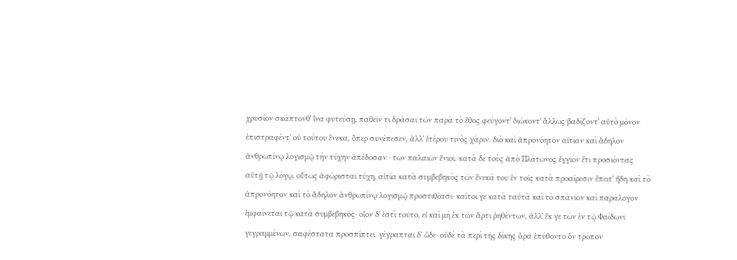χρυσίον σκάπτονθʼ ἵνα φυτεύσῃ, παθεῖν τι δρᾶσαι τῶν παρὰ τὸ ἔθος φεύγοντʼ διώκοντʼ ἄλλως βαδίζοντʼ αὐτὸ μόνον ἐπιστραφέντʼ οὐ τούτου ἕνεκα, ὅπερ συνέπεσεν, ἀλλʼ ἑτέρου τινὸς χάριν. διὸ καὶ ἀπρονόητον αἰτίαν καὶ ἄδηλον ἀνθρωπίνῳ λογισμῷ τὴν τύχην ἀπέδοσαν · τῶν παλαιῶν ἔνιοι. κατὰ δὲ τοὺς ἀπὸ Πλάτωνος ἔγγιον ἔτι προσιόντας αὐτῇ τῷ λόγῳ, οὕτως ἀφώρισται τύχη, αἰτία κατὰ συμβεβηκὸς τῶν ἕνεκά του ἐν τοῖς κατὰ προαίρεσιν ἔπειτʼ ἤδη καὶ τὸ ἀπρονόητον καὶ τὸ ἄδηλον ἀνθρωπίνῳ λογισμῷ προστιθέασι· καίτοι γε κατὰ ταὐτὰ καὶ τὸ σπάνιον καὶ παράλογον ἐμφαίνεται τῷ κατὰ συμβεβηκός· οἷον δʼ ἐστὶ τοῦτο, εἰ καὶ μὴ ἐκ τῶν ἄρτι ῥηθέντων, ἀλλʼ ἔκ γε τῶν ἐν τῷ Φαίδωνι γεγραμμένων, σαφέστατα προσπίπτει. γέγραπται δʼ ὧδε· οὐδὲ τὰ περὶ τῆς δίκης ἆρα ἐπύθοντο ὃν τρόπον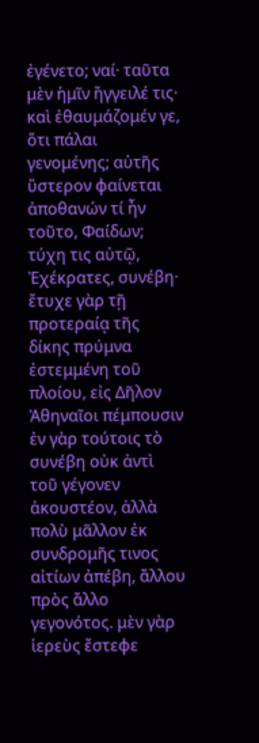ἐγένετο; ναί· ταῦτα μὲν ἡμῖν ἤγγειλέ τις· καὶ ἐθαυμάζομέν γε, ὅτι πάλαι γενομένης; αὐτῆς ὕστερον φαίνεται ἀποθανών τί ἦν τοῦτο, Φαίδων; τύχη τις αὐτῷ, Ἐχέκρατες, συνέβη· ἔτυχε γὰρ τῇ προτεραίᾳ τῆς δίκης πρύμνα ἐστεμμένη τοῦ πλοίου, εἰς Δῆλον Ἀθηναῖοι πέμπουσιν ἐν γὰρ τούτοις τὸ συνέβη οὐκ ἀντὶ τοῦ γέγονεν ἀκουστέον, ἀλλὰ πολὺ μᾶλλον ἐκ συνδρομῆς τινος αἰτίων ἀπέβη, ἄλλου πρὸς ἄλλο γεγονότος. μὲν γὰρ ἱερεὺς ἔστεφε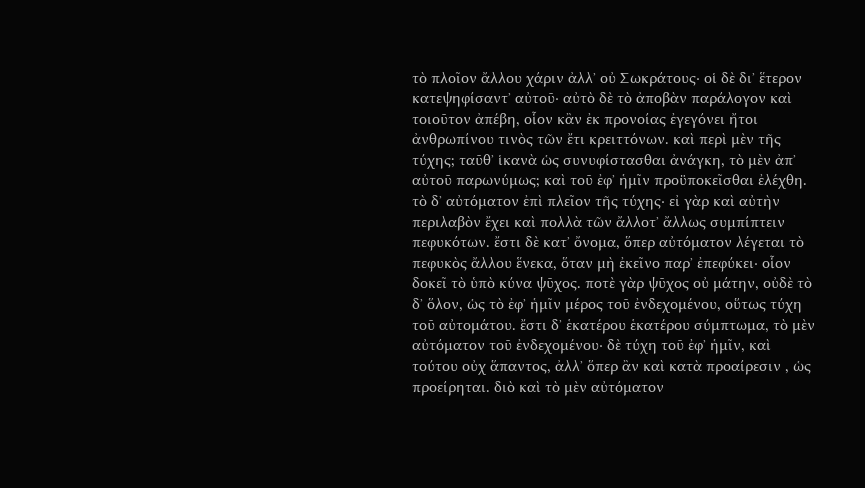τὸ πλοῖον ἄλλου χάριν ἀλλʼ οὐ Σωκράτους· οἱ δὲ διʼ ἕτερον κατεψηφίσαντʼ αὐτοῦ· αὐτὸ δὲ τὸ ἀποβὰν παράλογον καὶ τοιοῦτον ἀπέβη, οἷον κἂν ἐκ προνοίας ἐγεγόνει ἤτοι ἀνθρωπίνου τινὸς τῶν ἔτι κρειττόνων. καὶ περὶ μὲν τῆς τύχης; ταῦθʼ ἱκανὰ ὡς συνυφίστασθαι ἀνάγκη, τὸ μὲν ἀπʼ αὐτοῦ παρωνύμως; καὶ τοῦ ἐφʼ ἡμῖν προϋποκεῖσθαι ἐλέχθη. τὸ δʼ αὐτόματον ἐπὶ πλεῖον τῆς τύχης· εἰ γὰρ καὶ αὐτὴν περιλαβὸν ἔχει καὶ πολλὰ τῶν ἄλλοτʼ ἄλλως συμπίπτειν πεφυκότων. ἔστι δὲ κατʼ ὄνομα, ὅπερ αὐτόματον λέγεται τὸ πεφυκὸς ἄλλου ἕνεκα, ὅταν μὴ ἐκεῖνο παρʼ ἐπεφύκει· οἷον δοκεῖ τὸ ὑπὸ κύνα ψῦχος. ποτὲ γὰρ ψῦχος οὐ μάτην, οὐδὲ τὸ δʼ ὅλον, ὡς τὸ ἐφʼ ἡμῖν μέρος τοῦ ἐνδεχομένου, οὕτως τύχη τοῦ αὐτομάτου. ἔστι δʼ ἑκατέρου ἑκατέρου σύμπτωμα, τὸ μὲν αὐτόματον τοῦ ἐνδεχομένου· δὲ τύχη τοῦ ἐφʼ ἡμῖν, καὶ τούτου οὐχ ἅπαντος, ἀλλʼ ὅπερ ἂν καὶ κατὰ προαίρεσιν , ὡς προείρηται. διὸ καὶ τὸ μὲν αὐτόματον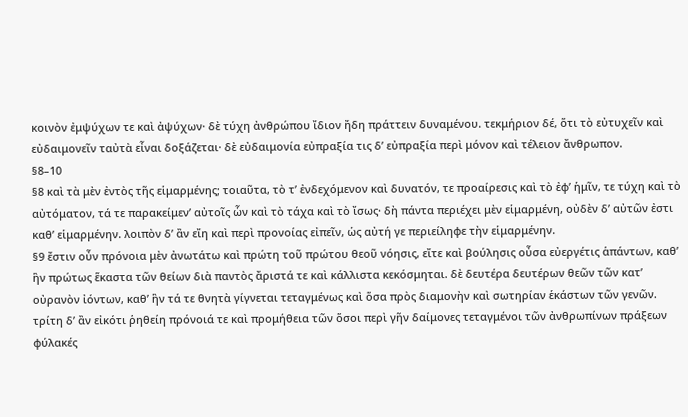κοινὸν ἐμψύχων τε καὶ ἀψύχων· δὲ τύχη ἀνθρώπου ἴδιον ἤδη πράττειν δυναμένου. τεκμήριον δέ, ὅτι τὸ εὐτυχεῖν καὶ εὐδαιμονεῖν ταὐτὰ εἶναι δοξάζεται· δὲ εὐδαιμονία εὐπραξία τις δʼ εὐπραξία περὶ μόνον καὶ τέλειον ἄνθρωπον.
§8–10
§8 καὶ τὰ μὲν ἐντὸς τῆς εἱμαρμένης; τοιαῦτα, τὸ τʼ ἐνδεχόμενον καὶ δυνατόν, τε προαίρεσις καὶ τὸ ἐφʼ ἡμῖν, τε τύχη καὶ τὸ αὐτόματον, τά τε παρακείμενʼ αὐτοῖς ὧν καὶ τὸ τάχα καὶ τὸ ἴσως· δὴ πάντα περιέχει μὲν εἱμαρμένη, οὐδὲν δʼ αὐτῶν ἐστι καθʼ εἱμαρμένην. λοιπὸν δʼ ἂν εἴη καὶ περὶ προνοίας εἰπεῖν, ὡς αὐτή γε περιείληφε τὴν εἱμαρμένην.
§9 ἔστιν οὖν πρόνοια μὲν ἀνωτάτω καὶ πρώτη τοῦ πρώτου θεοῦ νόησις, εἴτε καὶ βούλησις οὖσα εὐεργέτις ἁπάντων, καθʼ ἣν πρώτως ἕκαστα τῶν θείων διὰ παντὸς ἄριστά τε καὶ κάλλιστα κεκόσμηται. δὲ δευτέρα δευτέρων θεῶν τῶν κατʼ οὐρανὸν ἰόντων, καθʼ ἣν τά τε θνητὰ γίγνεται τεταγμένως καὶ ὅσα πρὸς διαμονὴν καὶ σωτηρίαν ἑκάστων τῶν γενῶν. τρίτη δʼ ἂν εἰκότι ῥηθείη πρόνοιά τε καὶ προμήθεια τῶν ὅσοι περὶ γῆν δαίμονες τεταγμένοι τῶν ἀνθρωπίνων πράξεων φύλακές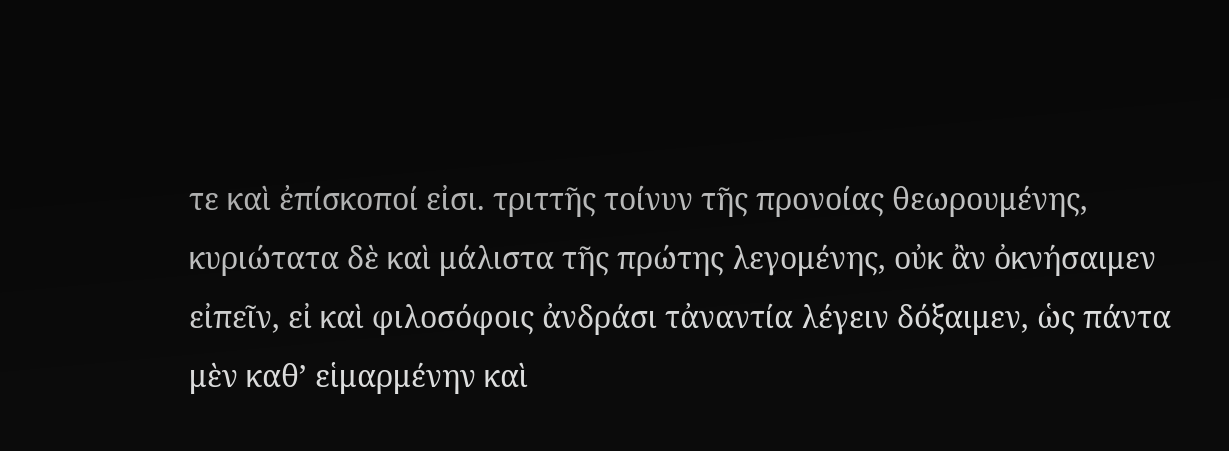τε καὶ ἐπίσκοποί εἰσι. τριττῆς τοίνυν τῆς προνοίας θεωρουμένης, κυριώτατα δὲ καὶ μάλιστα τῆς πρώτης λεγομένης, οὐκ ἂν ὀκνήσαιμεν εἰπεῖν, εἰ καὶ φιλοσόφοις ἀνδράσι τἀναντία λέγειν δόξαιμεν, ὡς πάντα μὲν καθʼ εἱμαρμένην καὶ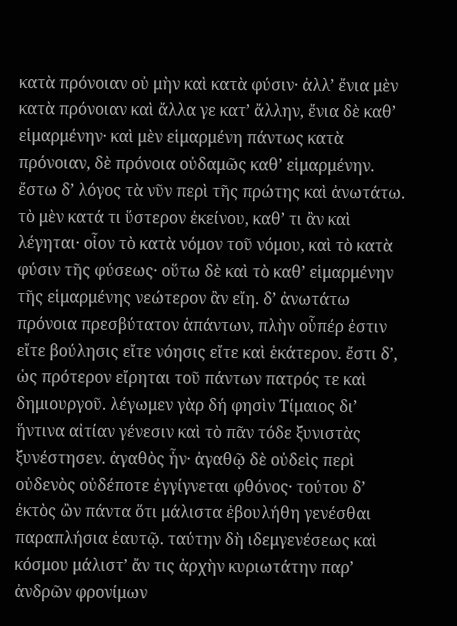κατὰ πρόνοιαν οὐ μὴν καὶ κατὰ φύσιν· ἀλλʼ ἔνια μὲν κατὰ πρόνοιαν καὶ ἄλλα γε κατʼ ἄλλην, ἔνια δὲ καθʼ εἱμαρμένην· καὶ μὲν εἱμαρμένη πάντως κατὰ πρόνοιαν, δὲ πρόνοια οὐδαμῶς καθʼ εἱμαρμένην. ἔστω δʼ λόγος τὰ νῦν περὶ τῆς πρώτης καὶ ἀνωτάτω. τὸ μὲν κατά τι ὕστερον ἐκείνου, καθʼ τι ἂν καὶ λέγηται· οἷον τὸ κατὰ νόμον τοῦ νόμου, καὶ τὸ κατὰ φύσιν τῆς φύσεως· οὕτω δὲ καὶ τὸ καθʼ εἱμαρμένην τῆς εἱμαρμένης νεώτερον ἂν εἴη. δʼ ἀνωτάτω πρόνοια πρεσβύτατον ἁπάντων, πλὴν οὗπέρ ἐστιν εἴτε βούλησις εἴτε νόησις εἴτε καὶ ἑκάτερον. ἔστι δʼ, ὡς πρότερον εἴρηται τοῦ πάντων πατρός τε καὶ δημιουργοῦ. λέγωμεν γὰρ δή φησὶν Τίμαιος διʼ ἥντινα αἰτίαν γένεσιν καὶ τὸ πᾶν τόδε ξυνιστὰς ξυνέστησεν. ἀγαθὸς ἦν· ἀγαθῷ δὲ οὐδεὶς περὶ οὐδενὸς οὐδέποτε ἐγγίγνεται φθόνος· τούτου δʼ ἐκτὸς ὢν πάντα ὅτι μάλιστα ἐβουλήθη γενέσθαι παραπλήσια ἑαυτῷ. ταύτην δὴ ιδεμγενέσεως καὶ κόσμου μάλιστʼ ἄν τις ἀρχὴν κυριωτάτην παρʼ ἀνδρῶν φρονίμων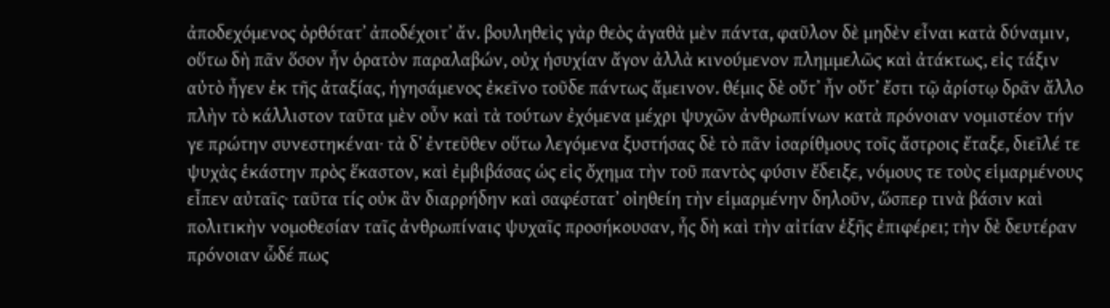ἀποδεχόμενος ὀρθότατʼ ἀποδέχοιτʼ ἄν. βουληθεὶς γὰρ θεὸς ἀγαθὰ μὲν πάντα, φαῦλον δὲ μηδὲν εἶναι κατὰ δύναμιν, οὕτω δὴ πᾶν ὅσον ἦν ὁρατὸν παραλαβών, οὐχ ἡσυχίαν ἄγον ἀλλὰ κινούμενον πλημμελῶς καὶ ἀτάκτως, εἰς τάξιν αὐτὸ ἦγεν ἐκ τῆς ἀταξίας, ἡγησάμενος ἐκεῖνο τοῦδε πάντως ἄμεινον. θέμις δὲ οὔτʼ ἦν οὔτʼ ἔστι τῷ ἀρίστῳ δρᾶν ἄλλο πλὴν τὸ κάλλιστον ταῦτα μὲν οὖν καὶ τὰ τούτων ἐχόμενα μέχρι ψυχῶν ἀνθρωπίνων κατὰ πρόνοιαν νομιστέον τήν γε πρώτην συνεστηκέναι· τὰ δʼ ἐντεῦθεν οὕτω λεγόμενα ξυστήσας δὲ τὸ πᾶν ἰσαρίθμους τοῖς ἄστροις ἔταξε, διεῖλέ τε ψυχὰς ἑκάστην πρὸς ἕκαστον, καὶ ἐμβιβάσας ὡς εἰς ὄχημα τὴν τοῦ παντὸς φύσιν ἔδειξε, νόμους τε τοὺς εἱμαρμένους εἶπεν αὐταῖς· ταῦτα τίς οὐκ ἂν διαρρήδην καὶ σαφέστατʼ οἰηθείη τὴν εἱμαρμένην δηλοῦν, ὥσπερ τινὰ βάσιν καὶ πολιτικὴν νομοθεσίαν ταῖς ἀνθρωπίναις ψυχαῖς προσήκουσαν, ἧς δὴ καὶ τὴν αἰτίαν ἑξῆς ἐπιφέρει; τὴν δὲ δευτέραν πρόνοιαν ὧδέ πως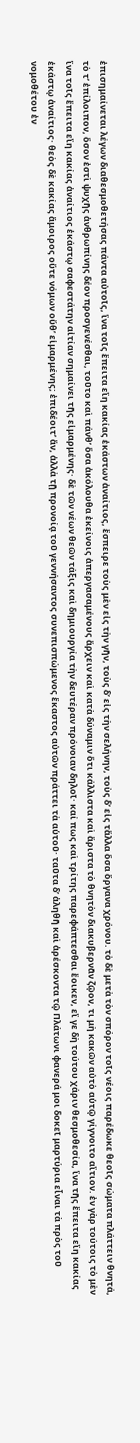ἐπισημαίνεται λέγων διαθεσμοθετήσας πάντα αὐτοῖς, ἵνα τοῖς ἔπειτα εἴη κακίας ἑκάστων ἀναίτιος, ἔσπειρε τοὺς μὲν εἰς τὴν γῆν, τοὺς δʼ εἰς τὴν σελήνην, τοὺς δʼ εἰς τἄλλα ὅσα ὄργανα χρόνου. τὸ δὲ μετὰ τὸν σπόρον τοῖς νέοις παρέδωκε θεοῖς σώματα πλάττειν θνητά, τὸ τʼ ἐπίλοιπον, ὅσον ἐστὶ ψυχῆς ἀνθρωπίνης δέον προσγενέσθαι, τοῦτο καὶ πάνθʼ ὅσα ἀκόλουθα ἐκείνοις ἀπεργασαμένους ἄρχειν καὶ κατὰ δύναμιν ὅτι κάλλιστα καὶ ἄριστα τὸ θνητὸν διακυβερνᾶν ζῷον, τι μὴ κακῶν αὐτὸ αὑτῷ γίγνοιτο αἴτιον. ἐν γὰρ τούτοις τὸ μὲν ἵνα τοῖς ἔπειτα εἴη κακίας ἀναίτιος ἑκάστῳ σαφεστάτην αἰτίαν σημαίνει τῆς εἱμαρμένης· δὲ τῶν νέων θεῶν τάξις καὶ δημιουργία τὴν δευτέραν πρόνοιαν δηλοῖ· καί πως καὶ τρίτης παρεφάπτεσθαι ἔοικεν, εἴ γε δὴ τούτου χάριν θεσμοθεσία, ἵνα τῆς ἔπειτα εἴη κακίας ἑκάστῳ ἀναίτιος· θεὸς δὲ κακίας ἄμοιρος οὔτε νόμων οὔθʼ εἱμαρμένης; ἐπιδέοιτʼ ἄν, ἀλλὰ τῇ προνοίᾳ τοῦ γεννήσαντος συνεπισπώμενος ἕκαστος αὐτῶν πράττει τὰ αὑτοῦ· ταῦτα δʼ ἀληθῆ καὶ ἀρέσκοντα τῷ Πλάτωνι φανερά μοι δοκεῖ μαρτύρια εἶναι τὰ πρὸς τοῦ νομοθέτου ἐν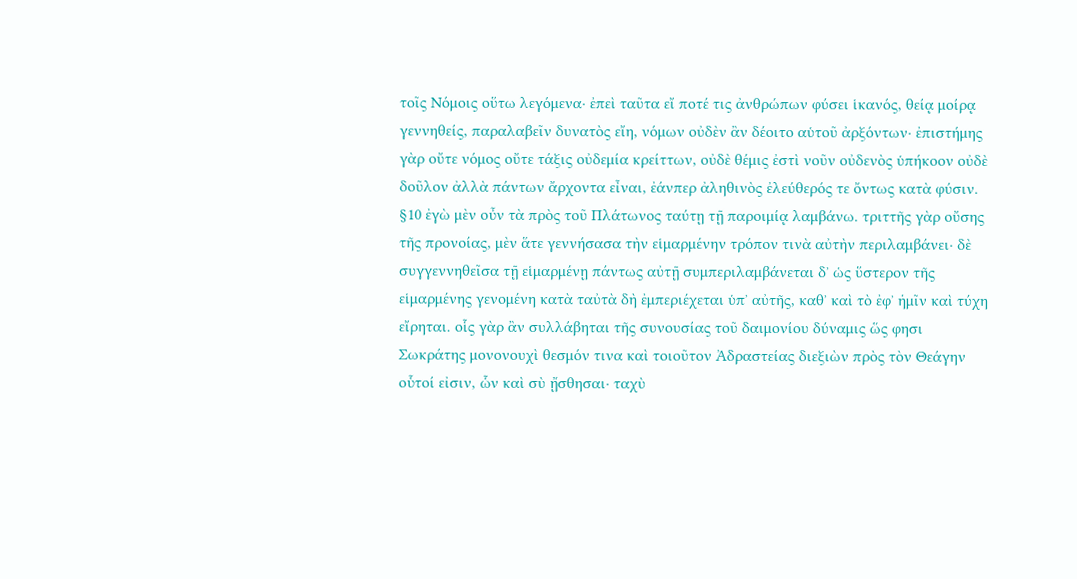τοῖς Νόμοις οὕτω λεγόμενα· ἐπεὶ ταῦτα εἴ ποτέ τις ἀνθρώπων φύσει ἱκανός, θείᾳ μοίρᾳ γεννηθείς, παραλαβεῖν δυνατὸς εἴη, νόμων οὐδὲν ἂν δέοιτο αὑτοῦ ἀρξόντων· ἐπιστήμης γὰρ οὔτε νόμος οὔτε τάξις οὐδεμία κρείττων, οὐδὲ θέμις ἐστὶ νοῦν οὐδενὸς ὑπήκοον οὐδὲ δοῦλον ἀλλὰ πάντων ἄρχοντα εἶναι, ἐάνπερ ἀληθινὸς ἐλεύθερός τε ὄντως κατὰ φύσιν.
§10 ἐγὼ μὲν οὖν τὰ πρὸς τοῦ Πλάτωνος ταύτῃ τῇ παροιμίᾳ λαμβάνω. τριττῆς γὰρ οὔσης τῆς προνοίας, μὲν ἅτε γεννήσασα τὴν εἱμαρμένην τρόπον τινὰ αὐτὴν περιλαμβάνει· δὲ συγγεννηθεῖσα τῇ εἱμαρμένῃ πάντως αὐτῇ συμπεριλαμβάνεται δʼ ὡς ὕστερον τῆς εἱμαρμένης γενομένη κατὰ ταὐτὰ δὴ ἐμπεριέχεται ὑπʼ αὐτῆς, καθʼ καὶ τὸ ἐφʼ ἡμῖν καὶ τύχη εἴρηται. οἷς γὰρ ἂν συλλάβηται τῆς συνουσίας τοῦ δαιμονίου δύναμις ὥς φησι Σωκράτης μονονουχὶ θεσμόν τινα καὶ τοιοῦτον Ἀδραστείας διεξιὼν πρὸς τὸν Θεάγην οὗτοί εἰσιν, ὧν καὶ σὺ ᾔσθησαι· ταχὺ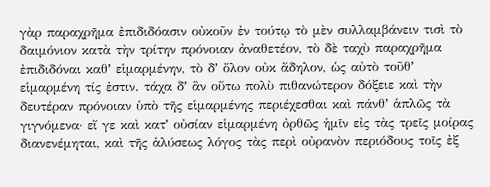γὰρ παραχρῆμα ἐπιδιδόασιν οὐκοῦν ἐν τούτῳ τὸ μὲν συλλαμβάνειν τισὶ τὸ δαιμόνιον κατὰ τὴν τρίτην πρόνοιαν ἀναθετέον, τὸ δὲ ταχὺ παραχρῆμα ἐπιδιδόναι καθʼ εἱμαρμένην, τὸ δʼ ὅλον οὐκ ἄδηλον, ὡς αὐτὸ τοῦθʼ εἱμαρμένη τίς ἐστιν. τάχα δʼ ἂν οὕτω πολὺ πιθανώτερον δόξειε καὶ τὴν δευτέραν πρόνοιαν ὑπὸ τῆς εἱμαρμένης περιέχεσθαι καὶ πάνθʼ ἁπλῶς τὰ γιγνόμενα· εἴ γε καὶ κατʼ οὐσίαν εἱμαρμένη ὀρθῶς ἡμῖν εἰς τὰς τρεῖς μοίρας διανενέμηται, καὶ τῆς ἁλύσεως λόγος τὰς περὶ οὐρανὸν περιόδους τοῖς ἐξ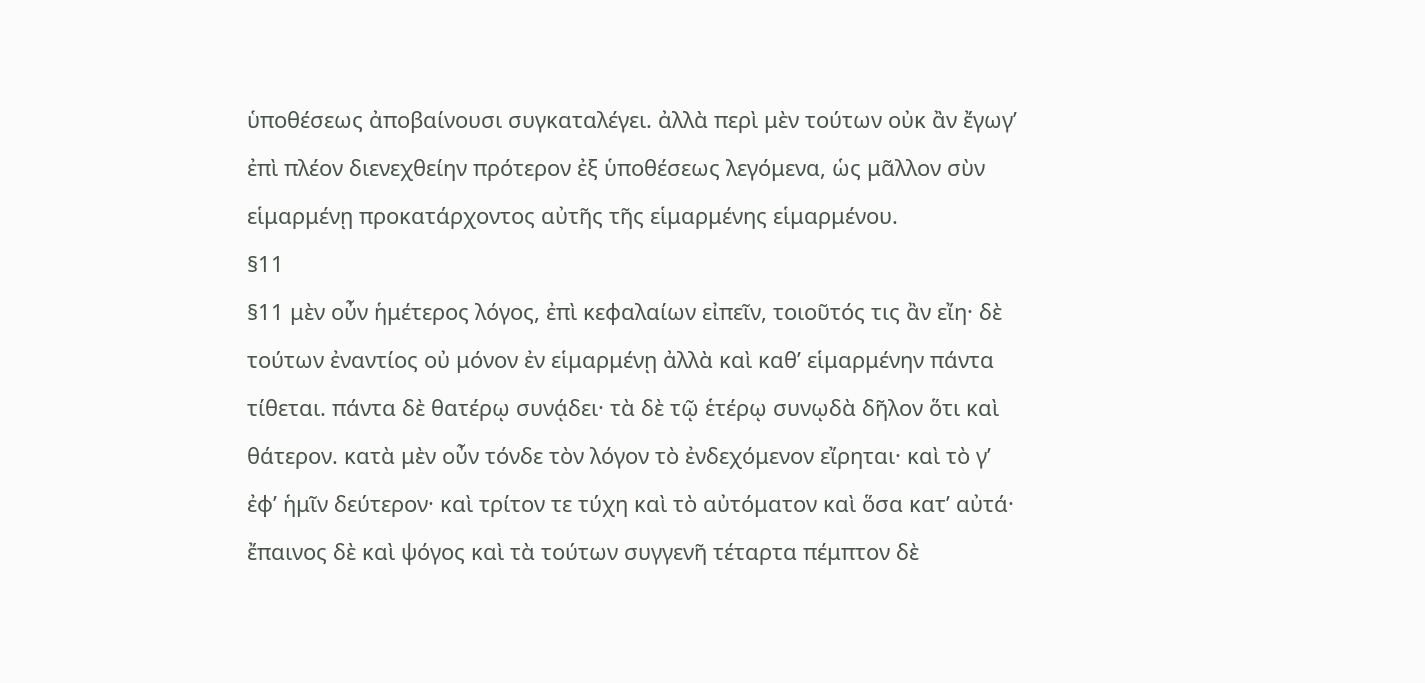ὑποθέσεως ἀποβαίνουσι συγκαταλέγει. ἀλλὰ περὶ μὲν τούτων οὐκ ἂν ἔγωγʼ ἐπὶ πλέον διενεχθείην πρότερον ἐξ ὑποθέσεως λεγόμενα, ὡς μᾶλλον σὺν εἱμαρμένῃ προκατάρχοντος αὐτῆς τῆς εἱμαρμένης εἱμαρμένου.
§11
§11 μὲν οὖν ἡμέτερος λόγος, ἐπὶ κεφαλαίων εἰπεῖν, τοιοῦτός τις ἂν εἴη· δὲ τούτων ἐναντίος οὐ μόνον ἐν εἱμαρμένῃ ἀλλὰ καὶ καθʼ εἱμαρμένην πάντα τίθεται. πάντα δὲ θατέρῳ συνᾴδει· τὰ δὲ τῷ ἑτέρῳ συνῳδὰ δῆλον ὅτι καὶ θάτερον. κατὰ μὲν οὖν τόνδε τὸν λόγον τὸ ἐνδεχόμενον εἴρηται· καὶ τὸ γʼ ἐφʼ ἡμῖν δεύτερον· καὶ τρίτον τε τύχη καὶ τὸ αὐτόματον καὶ ὅσα κατʼ αὐτά· ἔπαινος δὲ καὶ ψόγος καὶ τὰ τούτων συγγενῆ τέταρτα πέμπτον δὲ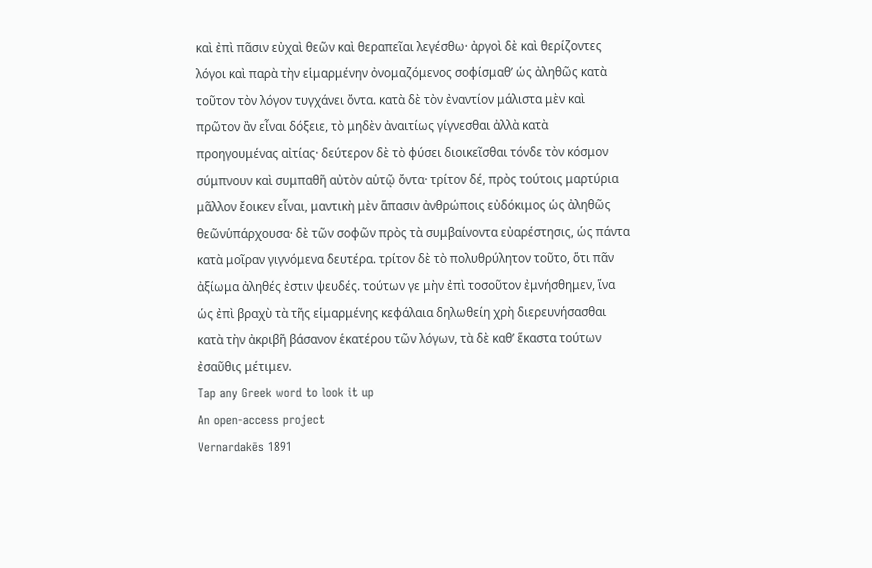καὶ ἐπὶ πᾶσιν εὐχαὶ θεῶν καὶ θεραπεῖαι λεγέσθω· ἀργοὶ δὲ καὶ θερίζοντες λόγοι καὶ παρὰ τὴν εἱμαρμένην ὀνομαζόμενος σοφίσμαθʼ ὡς ἀληθῶς κατὰ τοῦτον τὸν λόγον τυγχάνει ὄντα. κατὰ δὲ τὸν ἐναντίον μάλιστα μὲν καὶ πρῶτον ἂν εἶναι δόξειε, τὸ μηδὲν ἀναιτίως γίγνεσθαι ἀλλὰ κατὰ προηγουμένας αἰτίας· δεύτερον δὲ τὸ φύσει διοικεῖσθαι τόνδε τὸν κόσμον σύμπνουν καὶ συμπαθῆ αὐτὸν αὑτῷ ὄντα· τρίτον δέ, πρὸς τούτοις μαρτύρια μᾶλλον ἔοικεν εἶναι, μαντικὴ μὲν ἅπασιν ἀνθρώποις εὐδόκιμος ὡς ἀληθῶς θεῶνὑπάρχουσα· δὲ τῶν σοφῶν πρὸς τὰ συμβαίνοντα εὐαρέστησις, ὡς πάντα κατὰ μοῖραν γιγνόμενα δευτέρα. τρίτον δὲ τὸ πολυθρύλητον τοῦτο, ὅτι πᾶν ἀξίωμα ἀληθές ἐστιν ψευδές. τούτων γε μὴν ἐπὶ τοσοῦτον ἐμνήσθημεν, ἵνα ὡς ἐπὶ βραχὺ τὰ τῆς εἱμαρμένης κεφάλαια δηλωθείη χρὴ διερευνήσασθαι κατὰ τὴν ἀκριβῆ βάσανον ἑκατέρου τῶν λόγων, τὰ δὲ καθʼ ἕκαστα τούτων ἐσαῦθις μέτιμεν.
Tap any Greek word to look it up
An open-access project
Vernardakēs 1891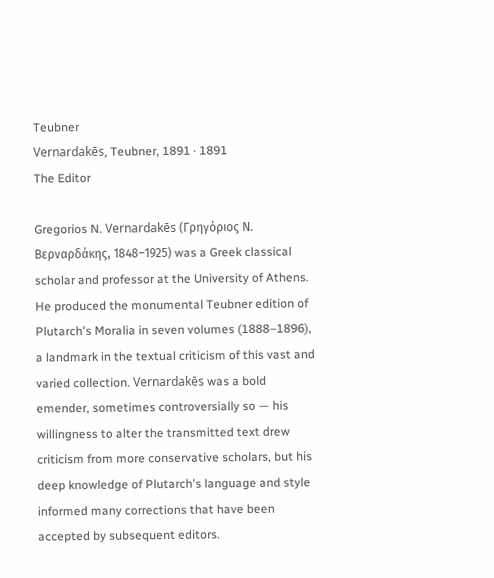Teubner
Vernardakēs, Teubner, 1891 · 1891
The Editor

Gregorios N. Vernardakēs (Γρηγόριος Ν. Βερναρδάκης, 1848–1925) was a Greek classical scholar and professor at the University of Athens. He produced the monumental Teubner edition of Plutarch's Moralia in seven volumes (1888–1896), a landmark in the textual criticism of this vast and varied collection. Vernardakēs was a bold emender, sometimes controversially so — his willingness to alter the transmitted text drew criticism from more conservative scholars, but his deep knowledge of Plutarch's language and style informed many corrections that have been accepted by subsequent editors.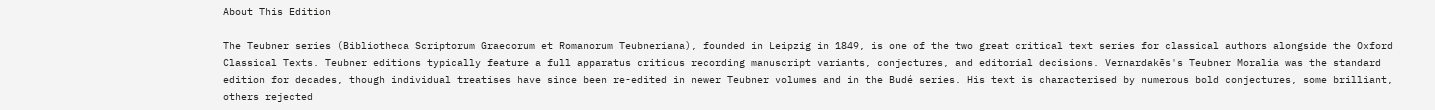About This Edition

The Teubner series (Bibliotheca Scriptorum Graecorum et Romanorum Teubneriana), founded in Leipzig in 1849, is one of the two great critical text series for classical authors alongside the Oxford Classical Texts. Teubner editions typically feature a full apparatus criticus recording manuscript variants, conjectures, and editorial decisions. Vernardakēs's Teubner Moralia was the standard edition for decades, though individual treatises have since been re-edited in newer Teubner volumes and in the Budé series. His text is characterised by numerous bold conjectures, some brilliant, others rejected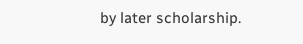by later scholarship.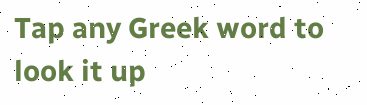Tap any Greek word to look it up